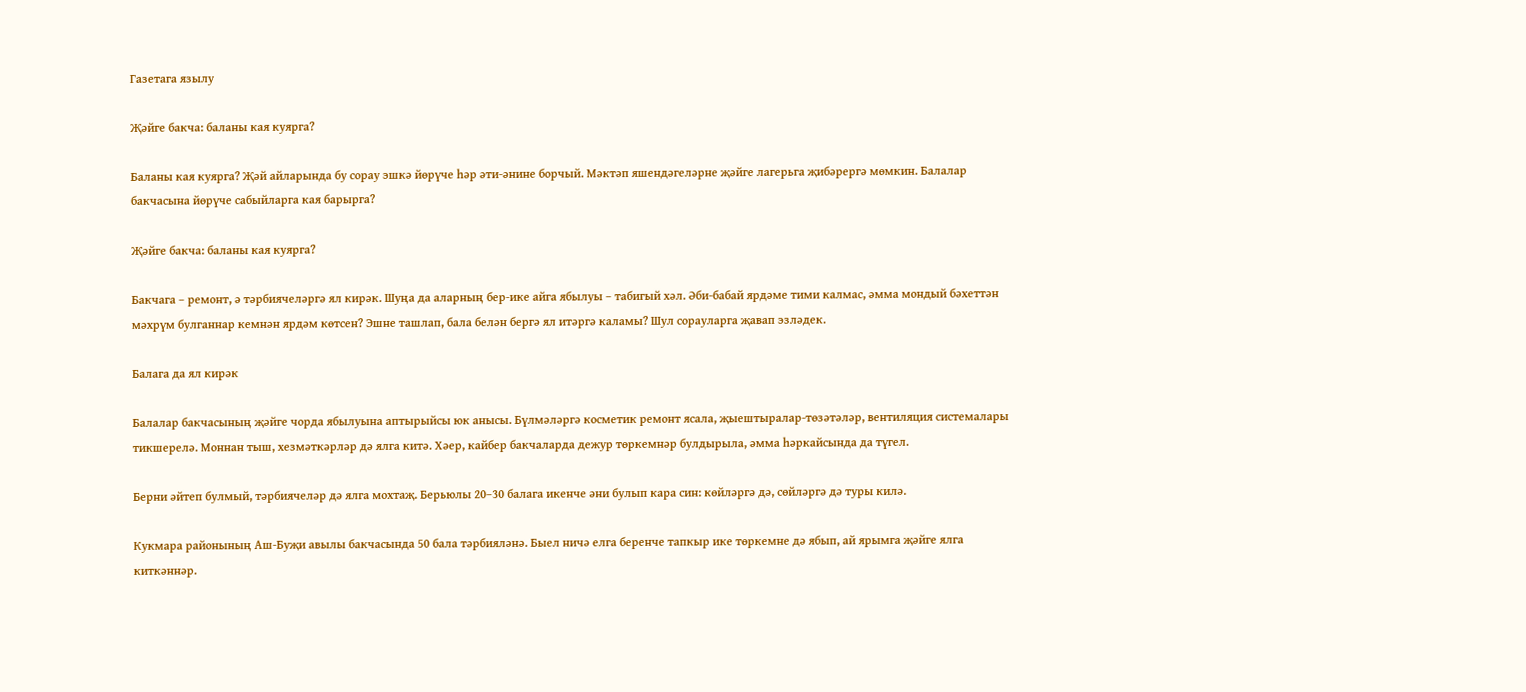Газетага язылу

Җәйге бакча: баланы кая куярга?

Баланы кая куярга? Җәй айларында бу сорау эшкә йөрүче һәр әти-әнине борчый. Мәктәп яшендәгеләрне җәйге лагерьга җибәрергә мөмкин. Балалар бакчасына йөрүче сабыйларга кая барырга?

Җәйге бакча: баланы кая куярга?

Бакчага – ремонт, ә тәрбиячеләргә ял кирәк. Шуңа да аларның бер-ике айга ябылуы – табигый хәл. Әби-бабай ярдәме тими калмас, әмма мондый бәхеттән мәхрүм булганнар кемнән ярдәм көтсен? Эшне ташлап, бала белән бергә ял итәргә каламы? Шул сорауларга җавап эзләдек.

Балага да ял кирәк

Балалар бакчасының җәйге чорда ябылуына аптырыйсы юк анысы. Бүлмәләргә косметик ремонт ясала, җыештыралар-төзәтәләр, вентиляция системалары тикшерелә. Моннан тыш, хезмәткәрләр дә ялга китә. Хәер, кайбер бакчаларда дежур төркемнәр булдырыла, әмма һәркайсында да түгел.

Берни әйтеп булмый, тәрбиячеләр дә ялга мохтаҗ. Берьюлы 20–30 балага икенче әни булып кара син: көйләргә дә, сөйләргә дә туры килә.

Кукмара районының Аш-Буҗи авылы бакчасында 50 бала тәрбияләнә. Быел ничә елга беренче тапкыр ике төркемне дә ябып, ай ярымга җәйге ялга киткәннәр.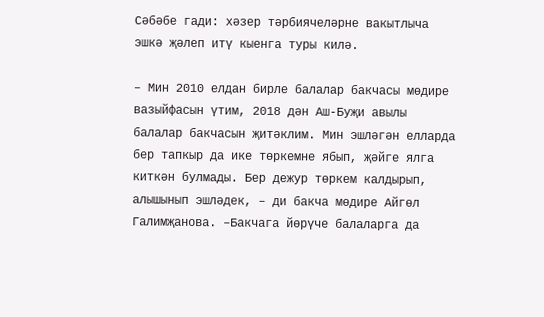Сәбәбе гади: хәзер тәрбиячеләрне вакытлыча эшкә җәлеп итү кыенга туры килә.

– Мин 2010 елдан бирле балалар бакчасы мөдире вазыйфасын үтим, 2018 дән Аш-Буҗи авылы балалар бакчасын җитәклим. Мин эшләгән елларда бер тапкыр да ике төркемне ябып, җәйге ялга киткән булмады. Бер дежур төркем калдырып, алышынып эшләдек, – ди бакча мөдире Айгөл Галимҗанова. –Бакчага йөрүче балаларга да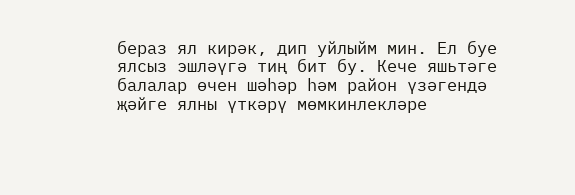бераз ял кирәк, дип уйлыйм мин. Ел буе ялсыз эшләүгә тиң бит бу. Кече яшьтәге балалар өчен шәһәр һәм район үзәгендә җәйге ялны үткәрү мөмкинлекләре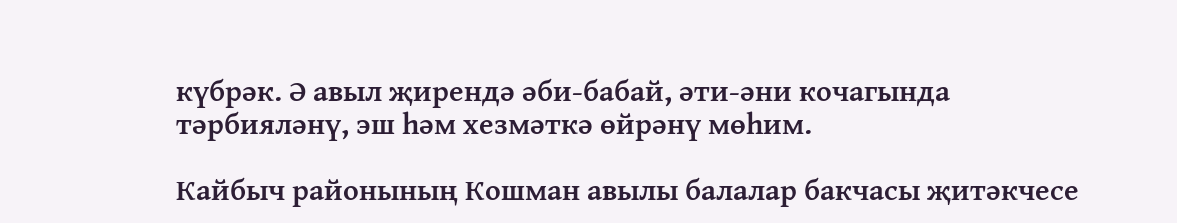күбрәк. Ә авыл җирендә әби-бабай, әти-әни кочагында тәрбияләнү, эш һәм хезмәткә өйрәнү мөһим.

Кайбыч районының Кошман авылы балалар бакчасы җитәкчесе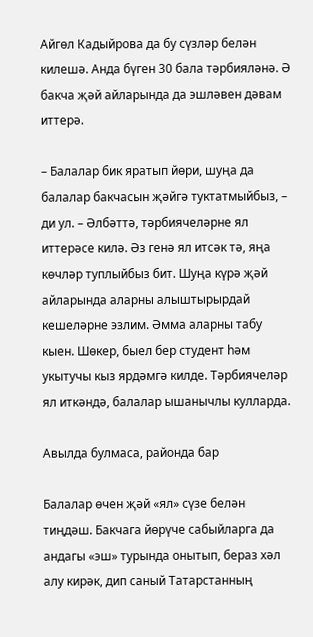Айгөл Кадыйрова да бу сүзләр белән килешә. Анда бүген 30 бала тәрбияләнә. Ә бакча җәй айларында да эшләвен дәвам иттерә.

– Балалар бик яратып йөри, шуңа да балалар бакчасын җәйгә туктатмыйбыз, – ди ул. – Әлбәттә, тәрбиячеләрне ял иттерәсе килә. Әз генә ял итсәк тә, яңа көчләр туплыйбыз бит. Шуңа күрә җәй айларында аларны алыштырырдай кешеләрне эзлим. Әмма аларны табу кыен. Шөкер, быел бер студент һәм укытучы кыз ярдәмгә килде. Тәрбиячеләр ял иткәндә, балалар ышанычлы кулларда.

Авылда булмаса, районда бар

Балалар өчен җәй «ял» сүзе белән тиңдәш. Бакчага йөрүче сабыйларга да андагы «эш» турында онытып, бераз хәл алу кирәк, дип саный Татарстанның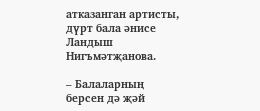атказанган артисты, дүрт бала әнисе Ландыш Нигъмәтҗанова.

– Балаларның берсен дә җәй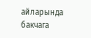айларында бакчага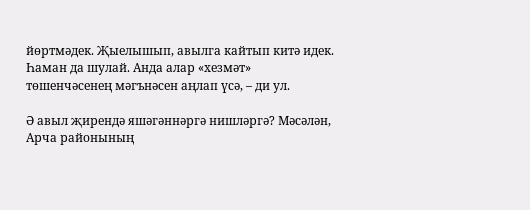йөртмәдек. Җыелышып, авылга кайтып китә идек. Һаман да шулай. Анда алар «хезмәт» төшенчәсенең мәгънәсен аңлап үсә, – ди ул.

Ә авыл җирендә яшәгәннәргә нишләргә? Мәсәлән, Арча районының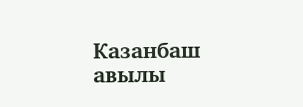Казанбаш авылы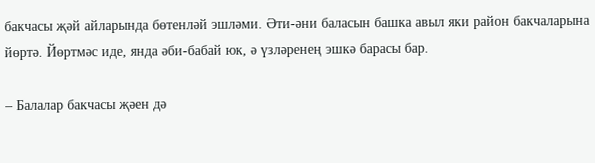бакчасы җәй айларында бөтенләй эшләми. Әти-әни баласын башка авыл яки район бакчаларына йөртә. Йөртмәс иде, янда әби-бабай юк, ә үзләренең эшкә барасы бар.

– Балалар бакчасы җәен дә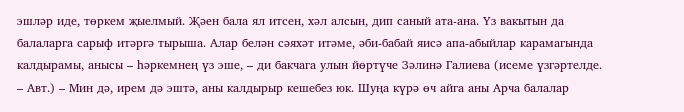эшләр иде, төркем җыелмый. Җәен бала ял итсен, хәл алсын, дип саный ата-ана. Үз вакытын да балаларга сарыф итәргә тырыша. Алар белән сәяхәт итәме, әби-бабай яисә апа-абыйлар карамагында калдырамы, анысы – һәркемнең үз эше, – ди бакчага улын йөртүче Зәлинә Галиева (исеме үзгәртелде. – Авт.) – Мин дә, ирем дә эштә, аны калдырыр кешебез юк. Шуңа күрә өч айга аны Арча балалар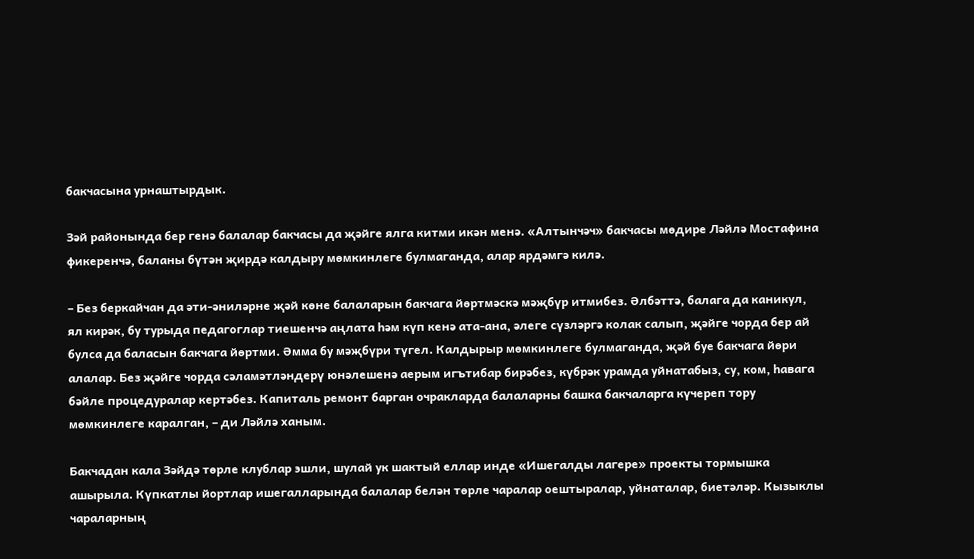бакчасына урнаштырдык.

Зәй районында бер генә балалар бакчасы да җәйге ялга китми икән менә. «Алтынчәч» бакчасы мөдире Ләйлә Мостафина фикеренчә, баланы бүтән җирдә калдыру мөмкинлеге булмаганда, алар ярдәмгә килә.

– Без беркайчан да әти-әниләрне җәй көне балаларын бакчага йөртмәскә мәҗбүр итмибез. Әлбәттә, балага да каникул, ял кирәк, бу турыда педагоглар тиешенчә аңлата һәм күп кенә ата-ана, әлеге сүзләргә колак салып, җәйге чорда бер ай булса да баласын бакчага йөртми. Әмма бу мәҗбүри түгел. Калдырыр мөмкинлеге булмаганда, җәй буе бакчага йөри алалар. Без җәйге чорда сәламәтләндерү юнәлешенә аерым игътибар бирәбез, күбрәк урамда уйнатабыз, су, ком, һавага бәйле процедуралар кертәбез. Капиталь ремонт барган очракларда балаларны башка бакчаларга күчереп тору мөмкинлеге каралган, – ди Ләйлә ханым.

Бакчадан кала Зәйдә төрле клублар эшли, шулай ук шактый еллар инде «Ишегалды лагере» проекты тормышка ашырыла. Күпкатлы йортлар ишегалларында балалар белән төрле чаралар оештыралар, уйнаталар, биетәләр. Кызыклы чараларның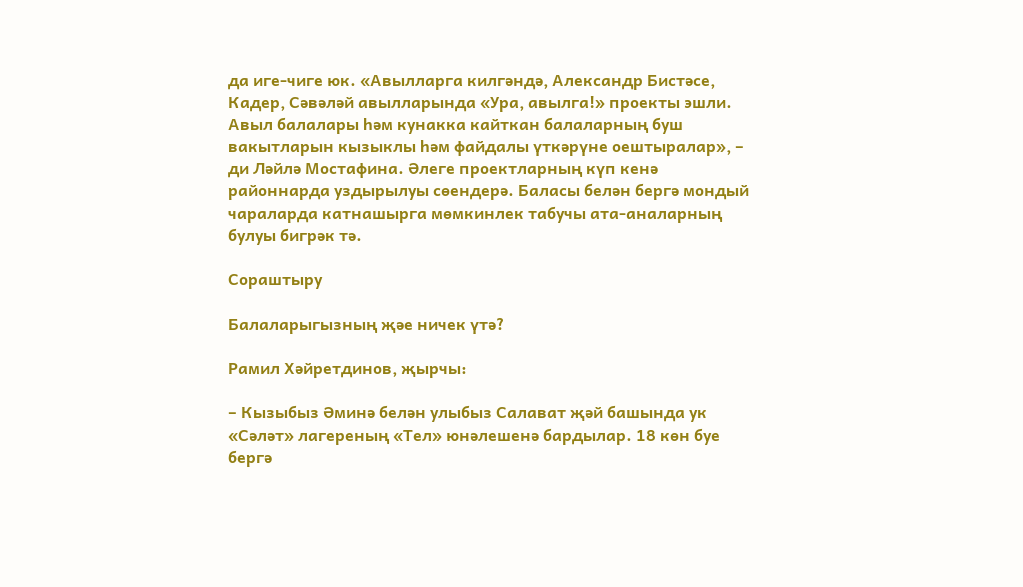да иге-чиге юк. «Авылларга килгәндә, Александр Бистәсе, Кадер, Сәвәләй авылларында «Ура, авылга!» проекты эшли. Авыл балалары һәм кунакка кайткан балаларның буш вакытларын кызыклы һәм файдалы үткәрүне оештыралар», – ди Ләйлә Мостафина. Әлеге проектларның күп кенә районнарда уздырылуы сөендерә. Баласы белән бергә мондый чараларда катнашырга мөмкинлек табучы ата-аналарның булуы бигрәк тә.

Сораштыру

Балаларыгызның җәе ничек үтә?

Рамил Хәйретдинов, җырчы:

– Кызыбыз Әминә белән улыбыз Салават җәй башында ук «Сәләт» лагереның «Тел» юнәлешенә бардылар. 18 көн буе бергә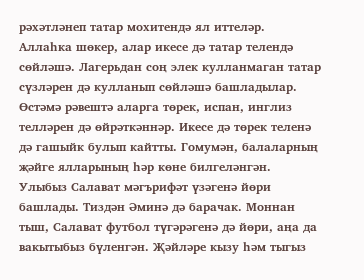рәхәтләнеп татар мохитендә ял иттеләр. Аллаһка шөкер, алар икесе дә татар телендә сөйләшә. Лагерьдан соң элек кулланмаган татар сүзләрен дә кулланып сөйләшә башладылар. Өстәмә рәвештә аларга төрек, испан, инглиз телләрен дә өйрәткәннәр. Икесе дә төрек теленә дә гашыйк булып кайтты. Гомумән, балаларның җәйге ялларының һәр көне билгеләнгән. Улыбыз Салават мәгърифәт үзәгенә йөри башлады. Тиздән Әминә дә барачак. Моннан тыш, Салават футбол түгәрәгенә дә йөри, аңа да вакытыбыз бүленгән. Җәйләре кызу һәм тыгыз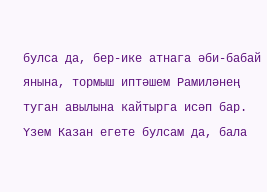булса да, бер-ике атнага әби-бабай янына, тормыш иптәшем Рамиләнең туган авылына кайтырга исәп бар. Үзем Казан егете булсам да, бала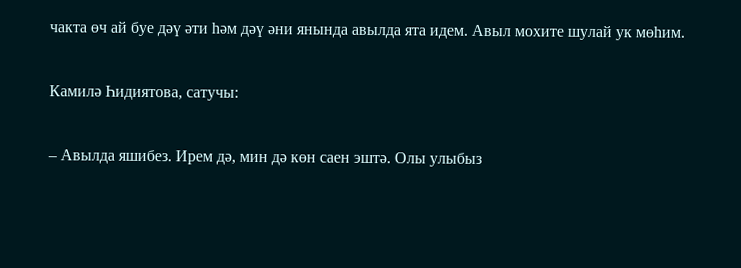чакта өч ай буе дәү әти һәм дәү әни янында авылда ята идем. Авыл мохите шулай ук мөһим.

Камилә Һидиятова, сатучы:

– Авылда яшибез. Ирем дә, мин дә көн саен эштә. Олы улыбыз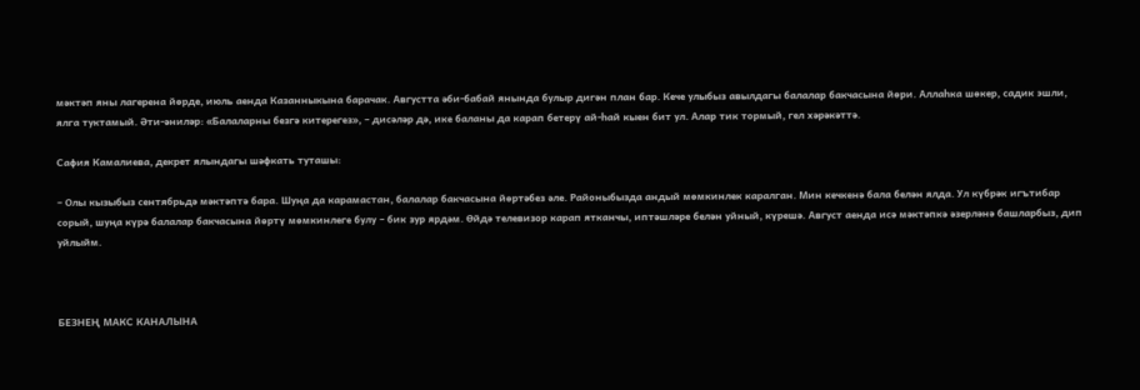мәктәп яны лагерена йөрде, июль аенда Казанныкына барачак. Августта әби-бабай янында булыр дигән план бар. Кече улыбыз авылдагы балалар бакчасына йөри. Аллаһка шөкер, садик эшли, ялга туктамый. Әти-әниләр: «Балаларны безгә китерегез», – дисәләр дә, ике баланы да карап бетерү ай-һай кыен бит ул. Алар тик тормый, гел хәрәкәттә.

Сафия Камалиева, декрет ялындагы шәфкать туташы:

– Олы кызыбыз сентябрьдә мәктәптә бара. Шуңа да карамастан, балалар бакчасына йөртәбез әле. Районыбызда андый мөмкинлек каралган. Мин кечкенә бала белән ялда. Ул күбрәк игътибар сорый, шуңа күрә балалар бакчасына йөртү мөмкинлеге булу – бик зур ярдәм. Өйдә телевизор карап ятканчы, иптәшләре белән уйный, күрешә. Август аенда исә мәктәпкә әзерләнә башларбыз, дип уйлыйм.



БЕЗНЕҢ МАКС КАНАЛЫНА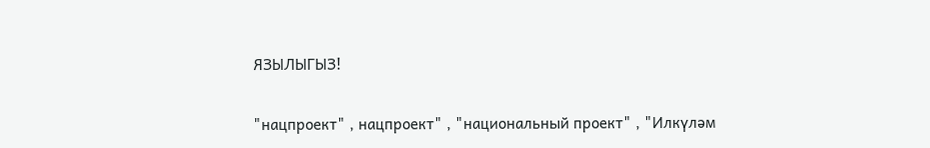ЯЗЫЛЫГЫЗ!

"нацпроект" , нацпроект" , "национальный проект" , "Илкүләм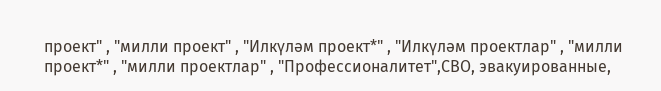проект" , "милли проект" , "Илкүләм проект*" , "Илкүләм проектлар" , "милли проект*" , "милли проектлар" , "Профессионалитет",СВО, эвакуированные,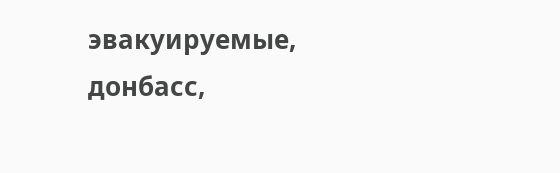эвакуируемые, донбасс,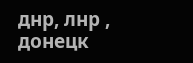днр, лнр , донецк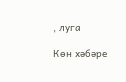, луга

Көн хәбәре